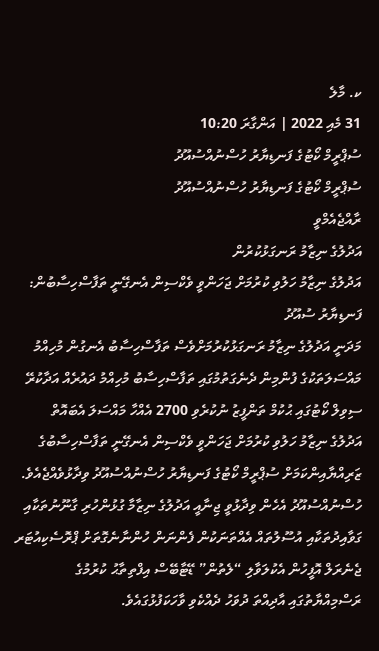ކ. މާލެ
31 މެއި 2022 | އަންގާރަ 10:20
ސުޕްރީމް ކޯޓުގެ ފަނޑިޔާރު ހުސްނުއްސުއޫދު
ސުޕްރީމް ކޯޓުގެ ފަނޑިޔާރު ހުސްނުއްސުއޫދު
ރާއްޖެއެމްވީ
އަދުލުގެ ނިޒާމު ރަނގަޅުކުރުން
އަދުލުގެ ނިޒާމު ހަލުވި ކުރުމަށް ޖަހަންވީ ވެކްސިން އެނގޭނީ ތަފާސްހިސާބުން: ފަނޑިޔާރު ސުއޫދު
މަދަނީ އަދުލުގެ ނިޒާމު ރަނގަޅުކުރުމަށްވެސް ތަފާސްހިސާބު އެނގުން މުހިއްމު
މައްސަލަތަކުގެ ފުންމިން ދެނެގަތުމުގައި ތަފާސްހިސާބު މުހިއްމު ދައުރެއް އަދާކުރޭ
ސިވިލް ކޯޓުގައި ޙުކުމް ތަންފީޒު ނުކުރެވި 2700 އެއްހާ މައްސަލަ އެބައޮތް
އަދުލުގެ ނިޒާމު ހަލުވި ކުރުމަށް ޖަހަންވީ ވެކްސިން އެނގޭނީ ތަފާސްހިސާބުގެ ޒަރިއްޔާއިންކަމަށް ސުޕްރީމް ކޯޓުގެ ފަނޑިޔާރު ހުސްނުއްސުއޫދު ވިދާޅުވެއްޖެއެވެ.
ހުސްނުއްސުއޫދު އެހެން ވިދާޅުވީ ޖިނާއީ އަދުލުގެ ނިޒާމާ ގުޅުންހުރި ގާނޫނުތަކާއި ގަވާއިދުތަކާއި އުސޫލުތައް އެއްތަނަކުން ފެންނަން ހުންނާނެގޮތަށް ޕްރޮސެކިއުޓަރ ޖެނެރަލް އޮފީހުން އެކުލަވާލި “ލެތުން” ޑޭޓާބޭސް އިފްތިތާޙު ކުރުމުގެ ރަސްމިއްޔާތުގައި އާދިއްތަ ދުވަހު ދެއްކެވި ވާހަކަފުޅުގައެވެ.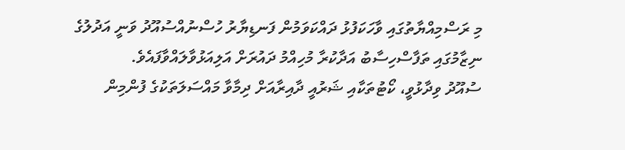މި ރަސްމިއްޔާތުގައި ވާހަކަފުޅު ދައްކަވަމުން ފަނޑިޔާރު ހުސްނުއްސުއޫދު ވަނީ އަދުލުގެ ނިޒާމުގައި ތަފާސްހިސާބު އަދާކުރާ މުހިއްމު ދައުރަށް އަލިއަޅުވާލައްވާފައެވެ.
ސުއޫދު ވިދާޅުވީ، ކޯޓުތަކާއި ޝަރުއީ ދާއިރާއަށް ދިމާވާ މައްސަލަތަކުގެ ފުންމިން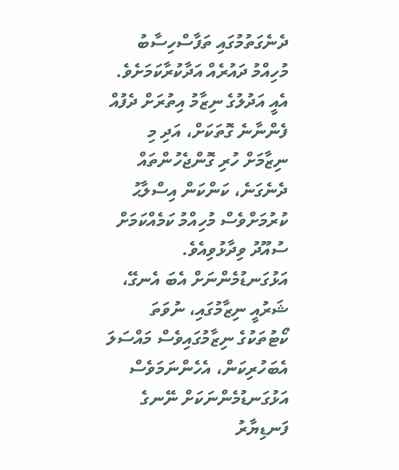ދެނެގަތުމުގައި ތަފާސްހިސާބު މުހިއްމު ދައުރެއް އަދާކުރާކަމަށެވެ. އެއީ އަދުލުގެ ނިޒާމު އިތުރަށް ދެފުއް ފެންނާނެ ގޮތަކަށް، އަދި މި ނިޒާމަށް ހުރި ގޮންޖެހުންތައް ދެނެގަނެ، ކަންކަން އިސްލާޙު ކުރުމަށްވެސް މުހިއްމު ކަމެއްކަމަށް ސުއޫދު ވިދާޅުވިއެވެ.
އަޅުގަނޑުމެންނަށް އެބަ އެނގޭ، ޝަރުއީ ނިޒާމުގައި، ނުވަތަ ކޯޓުތަކުގެ ނިޒާމުގައިވެސް މައްސަލަ އެބަހުރިކަން، އެހެންނަމަވެސް އަޅުގަނޑުމެންނަކަށް ނޭނގެ
ފަނޑިޔާރު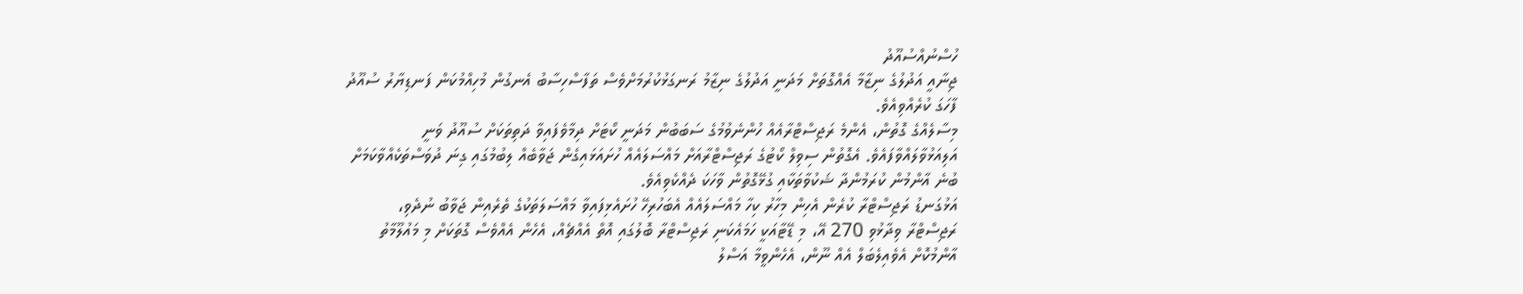ހުސްނުއްސުއޫދު
ޖިނާއީ އަދުލުގެ ނިޒާމާ އެއްގޮތަށް މަދަނީ އަދުލުގެ ނިޒާމު ރަނގަޅުކުރުމަށްވެސް ތަފާސްހިސާބު އެނގުން މުހިއްމުކަން ފަނޑިޔާރު ސުއޫދު ފާހަގަ ކުރެއްވިއެވެ.
މިސާލެއްގެ ގޮތުން، އެންމެ ރަޖިސްޓްރާއެއް ހުންނެވުމުގެ ސަބަބުން މަދަނީ ކޯޓަށް ދިމާވެފައިވާ ދަތިތަކަށް ސުއޫދު ވަނީ އަލިއަޅުވާލައްވާފައެވެ. އެގޮތުން ސިވިލް ކޯޓުގެ ރަޖިސްޓްރާއަށް މައްސަލައެއް ހުށައަޅައިގެން ޖަވާބެއް ލިބުމުގައި ގިނަ ދުވަސްތަކެއްވާކަމަށް ބުނެ އާންމުން ކުރަމުންދާ ޝަކުވާތަކާއި ގުޅޭގޮތުން ވާހަކަ ދެއްކެވިއެވެ.
އަޅުގަނޑު ރަޖިސްޓްރާ ކުރެން އެހިން މިހާރު ކިހާ މައްސަލައެއް އެބަހުރިހޭ ހުށައެޅިފައިވާ މައްސަލަތަކުގެ ތެރެއިން ޖަވާބު ނުދެވި، ރަޖިސްޓްރާ ވިދާޅުވި 270 އޭ، މި ޑޭޓާއަކީ ހަމައެކަނި ރަޖިސްޓްރާ ބޮލުގައި އޮތް އެއްޗެއް، އެހެން އެއްވެސް ގޮތަކަށް މި މައުލޫމާތު އާންމުކޮށް އެވެއިލެބަލް އެއް ނޫން، އެހެންވީމާ އަސްލު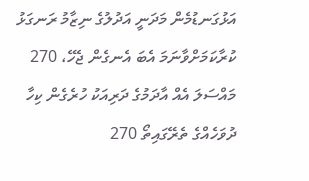އަޅުގަނޑުމެން މަދަނީ އަދުލުގެ ނިޒާމު ރަނގަޅު ކުރާކަމަށްވާނަމަ އެބަ އެނގެން ޖެހޭ، 270 މައްސަލަ އެއް އާދަމުގެ ދަރިއަކު ހުރެގެން ކިހާ ދުވަހެއްގެ ތެރޭގައިތޯ 270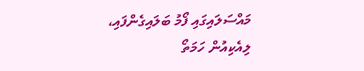މައްސަލައިގައި ފޯމު ބަލައިގެންފައި، ލިއެކިއުން ހަމަތޯ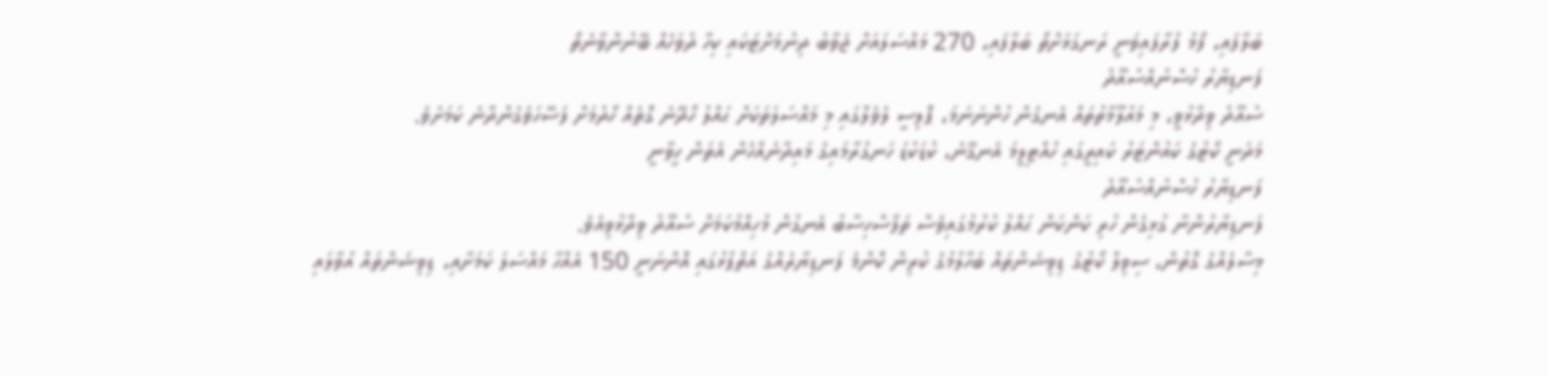ބަލާފައި، ފޯމު ފުރާފައިވަނީ ރަނގަޅަށްތޯ ބަލާފައި، 270 މައްސަލައަށް ޖަވާބު ދިނުމަށްޓަކައި ކިހާ ދުވަހެއް ބޭނުންވާނެތޯ
ފަނޑިޔާރު ހުސްނުއްސުއޫދު
ސުއޫދު ވިދާޅުވީ، މި މައުލޫމާތުތައް އެނގެން ހުންނަނަމަ، ޕޮލިސީ ލެވެލްގައި މި މައްސަލަތަކަށް ޙައްލު ހޯދޭނެ ގޮތެއް ހޯދުމަށް ފަސޭހަވެގެންދާނެ ކަމަށެވެ.
މަދަނީ ކޯޓުގެ ކައުންޓަރު ކައިރީގައި ހުއްޓިލީމަ އެނގޭނެ، ކުޑަކުޑަ ހަނގުރާމައިގެ މައިދާނެއްހެން އެތަން ހީވާނީ
ފަނޑިޔާރު ހުސްނުއްސުއޫދު
ފަނޑިޔާރުންނާ ގުޅިގެން ހުރި ކަންކަން ޙައްލު ކުރުމުގައިވެސް ތަފާސްހިސާބު އެނގުން މުހިއްމުކަމަށް ސުއޫދު ވިދާޅުވިއެވެ.
މިސާލެއްގެ ގޮތުން، ސިވިލް ކޯޓުގެ ޑިވިޝަންތައް ބަހާލުމުގެ ކުރިން ކޮންމެ ފަނޑިޔާރެއްގެ އަތްޕުޅުގައި އޮންނަނީ 150 އެއްހާ މައްސަލަ ކަމަށާއި، ޑިވިޝަންތައް އުވާލައި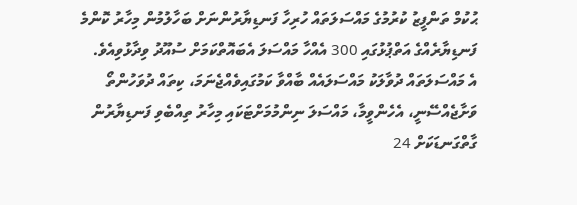ޙުކުމް ތަންފީޒު ކުރުމުގެ މައްސަލަތައް ހުރިހާ ފަނޑިޔާރުންނަށް ބަހާލުމުން މިހާރު ކޮންމެ ފަނޑިޔާރެއްގެ އަތްޕުޅުގައި 300 އެއްހާ މައްސަލަ އެބައޮތްކަމަށް ސުއޫދު ވިދާޅުވިއެވެ.
އެ މައްސަލަތައް ދުވާލަކު މައްސަލައެއް ބާއްވާ ކަމުގައިވެއްޖެނަމަ، ކިތައް ދުވަހުންތޯ ވަށާޖެއްސޭނީ، އެހެންވީމާ، މައްސަލަ ނިންމުމަށްޓަކައި މިހާރު ތިއްބެވި ފަނޑިޔާރުން ގާތްގަނޑަކަށް 24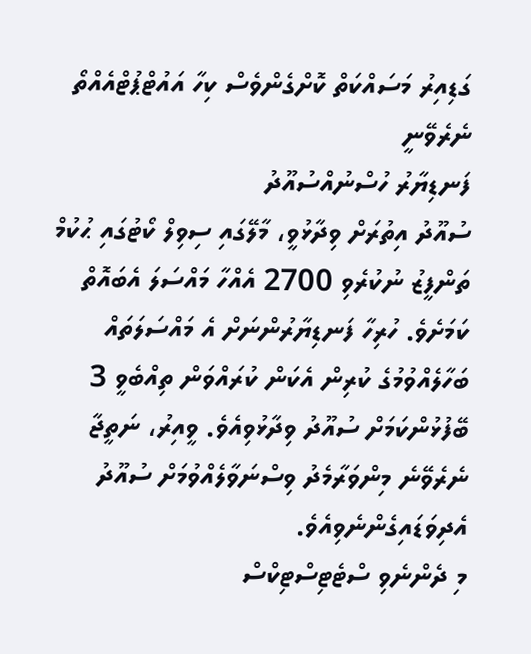ގަޑިއިރު މަސައްކަތް ކޮށްގެންވެސް ކިހާ އައުޓްޕުޓްއެއްތޯ ނެރެވޭނީ
ފަނޑިޔާރު ހުސްނުއްސުއޫދު
ސުއޫދު އިތުރަށް ވިދާޅުވީ، މާލޭގައި ސިވިލް ކޯޓުގައި ޙުކުމް ތަންފީޒު ނުކުރެވި 2700 އެއްހާ މައްސަލަ އެބައޮތް ކަމަށެވެ. ހުރިހާ ފަނޑިޔާރުންނަށް އެ މައްސަލަތައް ބަހާލެއްވުމުގެ ކުރިން އެކަން ކުރައްވަން ތިއްބެވީ 3 ބޭފުޅުންކަމަށް ސުއޫދު ވިދާޅުވިއެވެ. ވީއިރު، ނަތީޖާ ނެރެވޭނެ މިންވަރާމެދު ވިސްނަވާލެއްވުމަށް ސުއޫދު އެދިވަޑައިގެންނެވިއެވެ.
މި ދެންނެވި ސްޓެޓިސްޓިކްސް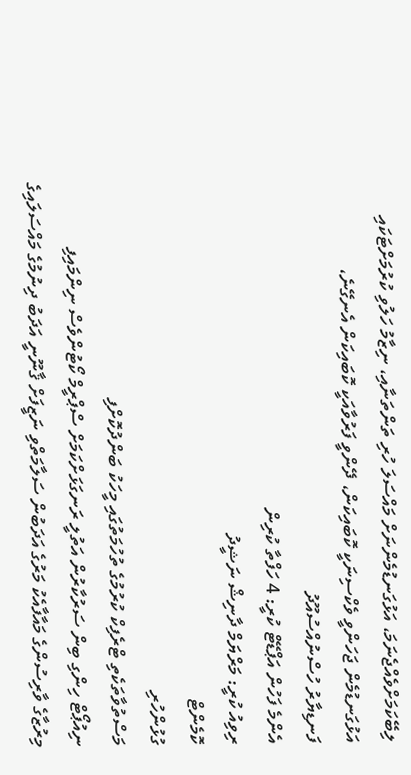ލިބޭކަމަށްވެއްޖެނަމަ، އަޅުގަނޑުމެންނަށް މައްސަލަ ހުރި ތަންތަނާއި، ނިޒާމު ހަލުވި ކުރުމަށްޓަކައި އަޅުގަނޑުމެން ޖަހަންވީ ވެކްސިނަކީ ކޮބައިކަން، ދޭންވީ ފަރުވާއަކީ ކޮބައިކަން އެނގޭނެ،
ފަނޑިޔާރު ހުސްނުއްސުއޫދު
އެންމެ ފަހުން އަޕްޑޭޓް ކުރީ: 4 ހަފްތާ ކުރިން
ރިވިއު ކުރީ: މަރްޔަމް ދާނިޝް ނަޝީދު
ކޮމެންޓް
ގުޅުންހުރި
މަސްތުވާތަކެތި ޓްރެފިކް ކުރުމުގެ ތުހުމަތުގައި މީހަކު ބަންދުކޮށްފި
ނިއުޕޯޓް ހިންގި ބިން ސަރުކާރުން އަތުލީ ރަނގަޅަށްކަމަށް ސްޕްރީމް ކޯޓުންވެސް ނިންމައިފި
މިރުޒާގެ ވާރިސުންގެ މައާފާއެކު މަރުގެ އަދަބުން ސަލާމަތްވި ނަޒީފަށް ޤާނޫނީ އަދަބު ދިނުމުގެ މައްސަލައިގެ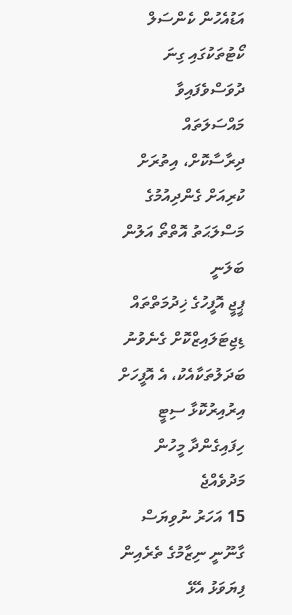އަޑުއެހުން ކެންސަލް
ކޯޓުތަކުގައި ގިނަ ދުވަސްވެފައިވާ މައްސަލަތައް ދިރާސާކޮށް، އިތުރަށް ކުރިއަށް ގެންދިއުމުގެ މަސްލަޙަތު އޮތްތޯ އަލުން ބަލަނީ
ޕީޖީ އޮފީހުގެ ޚިދުމަތްތައް ޑިޖިޓަލައިޒްކޮށް ގެނެވުނު ބަދަލުތަކާއެކު، އެ އޮފީހަށް އިރުއިރުކޮޅާ ސިޓީ ހިފައިގެންދާ މީހުން މަދުވެއްޖެ
15 އަހަރު ނުވިޔަސް ގާނޫނީ ނިޒާމުގެ ތެރެއިން ފިޔަވަޅު އެޅޭ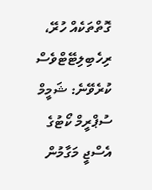ގޮތްތަކެއް ހުރޭ، ރިހެބިލިޓޭޓްވެސް ކުރެވޭނެ: ޝަމީމް
ސުޕްރީމް ކޯޓުގެ އެސްޖީ މަގާމުން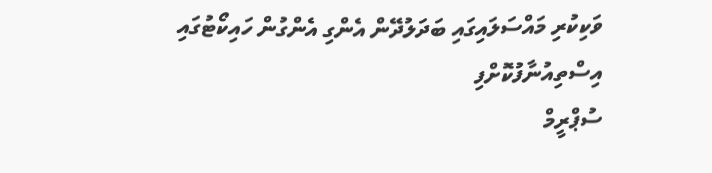ވަކިކުރި މައްސަލައިގައި ބަދަލުދޭން އެންގި އެންގުން ހައިކޯޓުގައި އިސްތިއުނާފުކޮށްފި
ސުޕްރީމް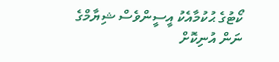ކޯޓުގެ ޙުކުމާއެކު އީސީންވެސް ޝިޔާމްގެ ނަން އުނިކޮށް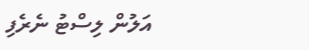އަލުން ލިސްޓު ނެރެފި